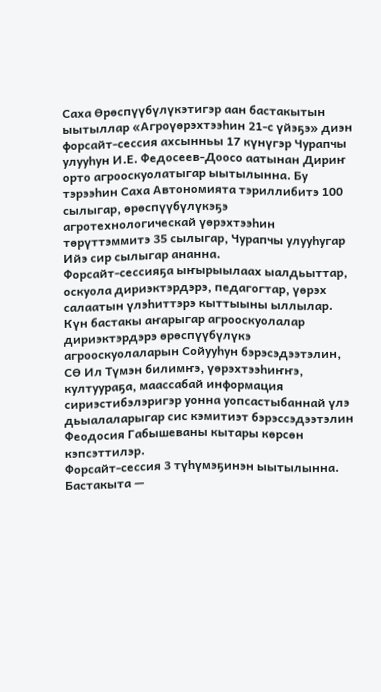Саха Өрөспүүбүлүкэтигэр аан бастакытын ыытыллар «Агроүөрэхтээһин 21-с үйэҕэ» диэн форсайт-сессия ахсынньы 17 күнүгэр Чурапчы улууһун И.Е. Федосеев-Доосо аатынан Дириҥ орто агрооскуолатыгар ыытылынна. Бу тэрээһин Саха Автономията тэриллибитэ 100 сылыгар, өрөспүүбүлүкэҕэ агротехнологическай үөрэхтээһин төрүттэммитэ 35 сылыгар, Чурапчы улууһугар Ийэ сир сылыгар ананна.
Форсайт-сессияҕа ыҥырыылаах ыалдьыттар, оскуола дириэктэрдэрэ, педагогтар, үөрэх салаатын үлэһиттэрэ кыттыыны ыллылар.
Күн бастакы аҥарыгар агрооскуолалар дириэктэрдэрэ өрөспүүбүлүкэ агрооскуолаларын Сойууһун бэрэсэдээтэлин, СӨ Ил Түмэн билимҥэ, үөрэхтээһиҥҥэ, култуураҕа, маассабай информация сириэстибэлэригэр уонна уопсастыбаннай үлэ дьыалаларыгар сис кэмитиэт бэрэссэдээтэлин Феодосия Габышеваны кытары көрсөн кэпсэттилэр.
Форсайт-сессия 3 түһүмэҕинэн ыытылынна. Бастакыта —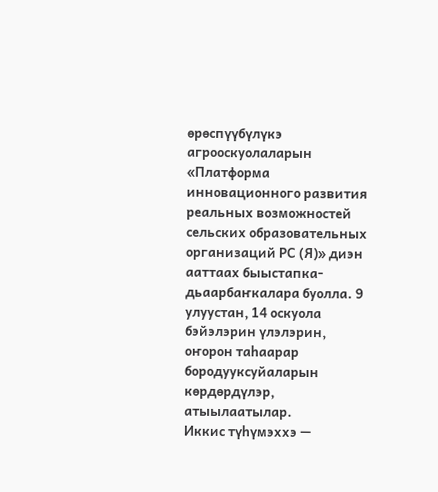өрөспүүбүлүкэ агрооскуолаларын «Платформа инновационного развития реальных возможностей сельских образовательных организаций РС (Я)» диэн ааттаах быыстапка-дьаарбаҥкалара буолла. 9 улуустан, 14 оскуола бэйэлэрин үлэлэрин, оҥорон таһаарар бородууксуйаларын көрдөрдүлэр, атыылаатылар.
Иккис түһүмэххэ —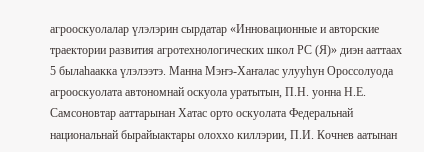агрооскуолалар үлэлэрин сырдатар «Инновационные и авторские траектории развития агротехнологических школ РС (Я)» диэн ааттаах 5 былаһаакка үлэлээтэ. Манна Мэҥэ-Хаҥалас улууһун Ороссолуода агрооскуолата автономнай оскуола уратытын, П.Н. уонна Н.Е. Самсоновтар ааттарынан Хатас орто оскуолата Федеральнай национальнай бырайыактары олоххо киллэрии, П.И. Кочнев аатынан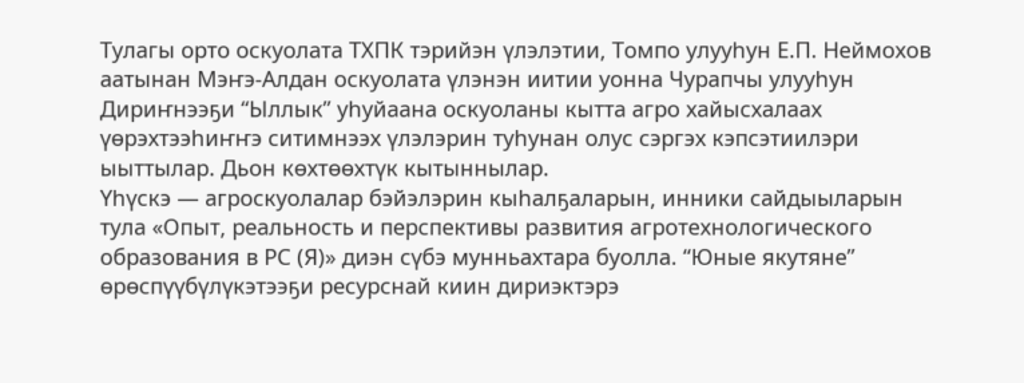Тулагы орто оскуолата ТХПК тэрийэн үлэлэтии, Томпо улууһун Е.П. Неймохов аатынан Мэҥэ-Алдан оскуолата үлэнэн иитии уонна Чурапчы улууһун Дириҥнээҕи “Ыллык” уһуйаана оскуоланы кытта агро хайысхалаах үөрэхтээһиҥҥэ ситимнээх үлэлэрин туһунан олус сэргэх кэпсэтиилэри ыыттылар. Дьон көхтөөхтүк кытыннылар.
Үһүскэ — агроскуолалар бэйэлэрин кыһалҕаларын, инники сайдыыларын тула «Опыт, реальность и перспективы развития агротехнологического образования в РС (Я)» диэн сүбэ мунньахтара буолла. “Юные якутяне” өрөспүүбүлүкэтээҕи ресурснай киин дириэктэрэ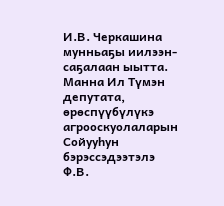И.В. Черкашина мунньаҕы иилээн-саҕалаан ыытта. Манна Ил Түмэн депутата, өрөспүүбүлүкэ агрооскуолаларын Сойууһун бэрэссэдээтэлэ Ф.В.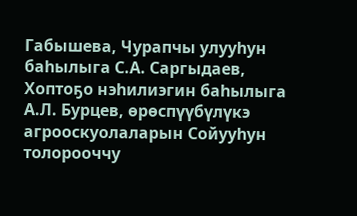Габышева, Чурапчы улууһун баһылыга С.А. Саргыдаев, Хоптоҕо нэһилиэгин баһылыга А.Л. Бурцев, өрөспүүбүлүкэ агрооскуолаларын Сойууһун толорооччу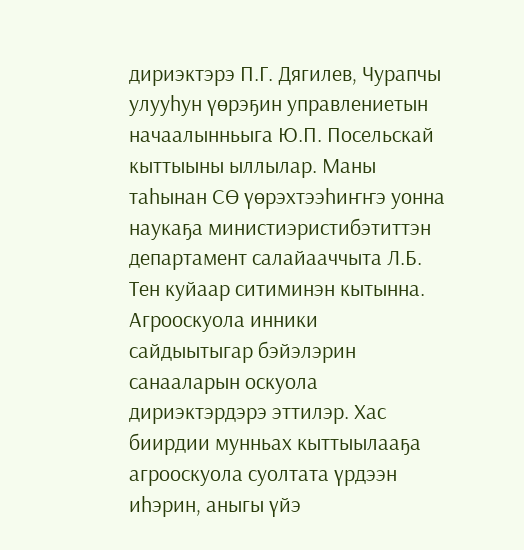дириэктэрэ П.Г. Дягилев, Чурапчы улууһун үөрэҕин управлениетын начаалынньыга Ю.П. Посельскай кыттыыны ыллылар. Маны таһынан СӨ үөрэхтээһиҥҥэ уонна наукаҕа министиэристибэтиттэн департамент салайааччыта Л.Б. Тен куйаар ситиминэн кытынна. Агрооскуола инники сайдыытыгар бэйэлэрин санааларын оскуола дириэктэрдэрэ эттилэр. Хас биирдии мунньах кыттыылааҕа агрооскуола суолтата үрдээн иһэрин, аныгы үйэ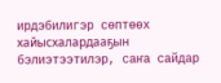ирдэбилигэр сөптөөх хайысхалардааҕын бэлиэтээтилэр, саҥа сайдар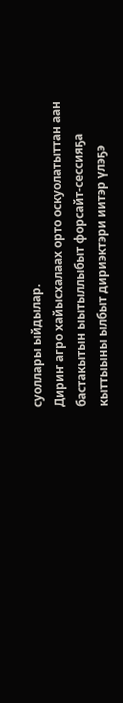суоллары ыйдылар.
Дириҥ агро хайысхалаах орто оскуолатыттан аан бастакытын ыытыллыбыт форсайт-сессияҕа кыттыыны ылбыт дириэктэри иитэр үлэҕэ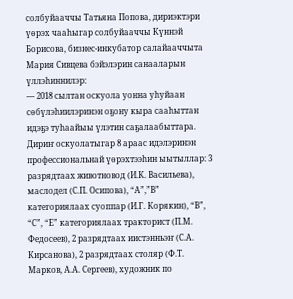солбуйааччы Татьяна Попова, дириэктэри үөрэх чааһыгар солбуйааччы Күннэй Борисова, бизнес-инкубатор салайааччыта Мария Сивцева бэйэлэрин санааларын үллэһиннилэр:
— 2018 сылтан оскуола уонна уһуйаан сөбүлэһиилэринэн оҕону кыра сааһыттан идэҕэ туһаайыы үлэтин саҕалаабыттара. Дириҥ оскуолатыгар 8 араас идэлэринэн профессиональнай үөрэхтээһин ыытыллар: 3 разрядтаах животновод (И.К. Васильева), маслодел (С.П. Осипова), “А”,”В” категориялаах суоппар (И.Г. Корякин), “В”, “С”, “Е” категориялаах тракторист (П.М. Федосеев), 2 разрядтаах иистэнньэҥ (С.А. Кирсанова), 2 разрядтаах столяр (Ф.Т. Марков, А.А. Сергеев), художник по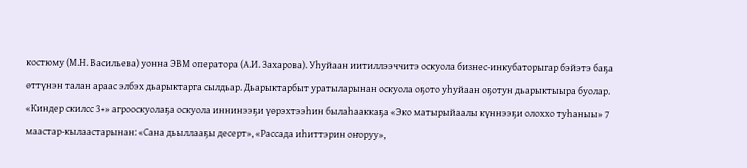костюму (М.Н. Васильева) уонна ЭВМ оператора (А.И. Захарова). Уһуйаан иитиллээччитэ оскуола бизнес-инкубаторыгар бэйэтэ баҕа өттүнэн талан араас элбэх дьарыктарга сылдьар. Дьарыктарбыт уратыларынан оскуола оҕото уһуйаан оҕотун дьарыктыыра буолар. «Киндер скилсс 3+» агрооскуолаҕа оскуола иннинээҕи үөрэхтээһин былаһааккаҕа «Эко матырыйаалы күннээҕи олоххо туһаныы» 7 маастар-кылаастарынан: «Сана дьыллааҕы десерт», «Рассада иһиттэрин оҥоруу»,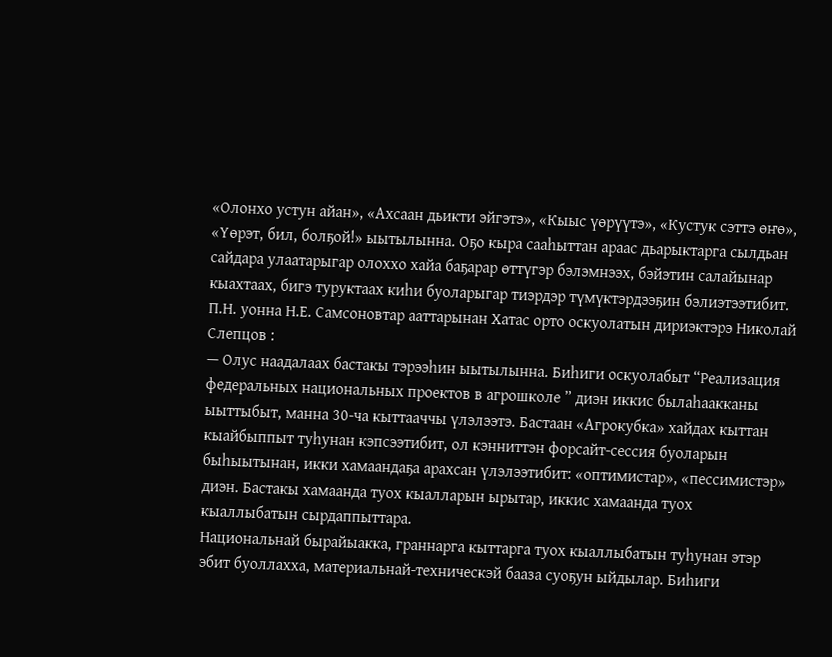«Олонхо устун айан», «Ахсаан дьикти эйгэтэ», «Кыыс үөрүүтэ», «Кустук сэттэ өҥө», «Үөрэт, бил, болҕой!» ыытылынна. Оҕо кыра сааһыттан араас дьарыктарга сылдьан сайдара улаатарыгар олоххо хайа баҕарар өттүгэр бэлэмнээх, бэйэтин салайынар кыахтаах, бигэ туруктаах киһи буоларыгар тиэрдэр түмүктэрдээҕин бэлиэтээтибит.
П.Н. уонна Н.Е. Самсоновтар ааттарынан Хатас орто оскуолатын дириэктэрэ Николай Слепцов :
— Олус наадалаах бастакы тэрээһин ыытылынна. Биһиги оскуолабыт “Реализация федеральных национальных проектов в агрошколе ” диэн иккис былаһаакканы ыыттыбыт, манна 30-ча кыттааччы үлэлээтэ. Бастаан «Агрокубка» хайдах кыттан кыайбыппыт туһунан кэпсээтибит, ол кэнниттэн форсайт-сессия буоларын быһыытынан, икки хамаандаҕа арахсан үлэлээтибит: «оптимистар», «пессимистэр» диэн. Бастакы хамаанда туох кыалларын ырытар, иккис хамаанда туох кыаллыбатын сырдаппыттара.
Национальнай бырайыакка, граннарга кыттарга туох кыаллыбатын туһунан этэр эбит буоллахха, материальнай-техническэй бааза суоҕун ыйдылар. Биһиги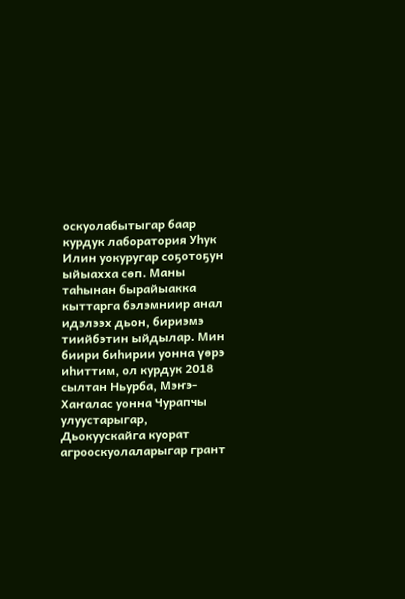оскуолабытыгар баар курдук лаборатория Уһук Илин уокуругар соҕотоҕун ыйыахха сөп. Маны таһынан бырайыакка кыттарга бэлэмниир анал идэлээх дьон, бириэмэ тиийбэтин ыйдылар. Мин биири биһирии уонна үөрэ иһиттим, ол курдук 2018 сылтан Ньурба, Мэҥэ-Хаҥалас уонна Чурапчы улуустарыгар, Дьокуускайга куорат агрооскуолаларыгар грант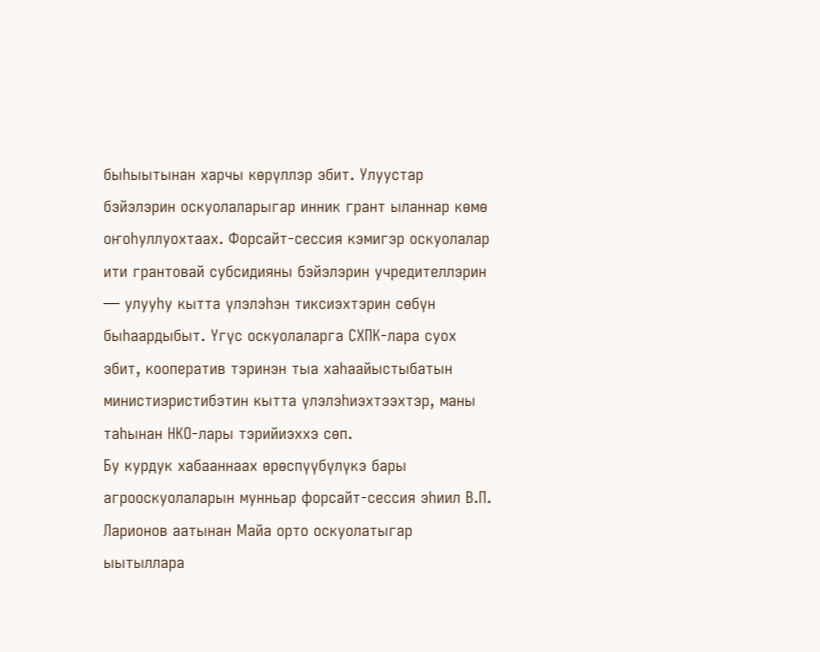быһыытынан харчы көрүллэр эбит. Улуустар бэйэлэрин оскуолаларыгар инник грант ыланнар көмө оҥоһуллуохтаах. Форсайт-сессия кэмигэр оскуолалар ити грантовай субсидияны бэйэлэрин учредителлэрин — улууһу кытта үлэлэһэн тиксиэхтэрин сөбүн быһаардыбыт. Үгүс оскуолаларга СХПК-лара суох эбит, кооператив тэринэн тыа хаһаайыстыбатын министиэристибэтин кытта үлэлэһиэхтээхтэр, маны таһынан НКО-лары тэрийиэххэ сөп.
Бу курдук хабааннаах өрөспүүбүлүкэ бары агрооскуолаларын мунньар форсайт-сессия эһиил В.П. Ларионов аатынан Майа орто оскуолатыгар ыытыллара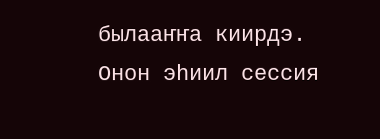былааҥҥа киирдэ. Онон эһиил сессия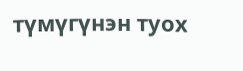түмүгүнэн туох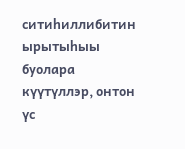ситиһиллибитин ырытыһыы буолара күүтүллэр, онтон үс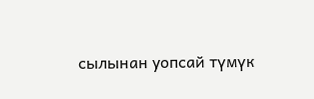сылынан уопсай түмүк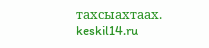тахсыахтаах.
keskil14.ru